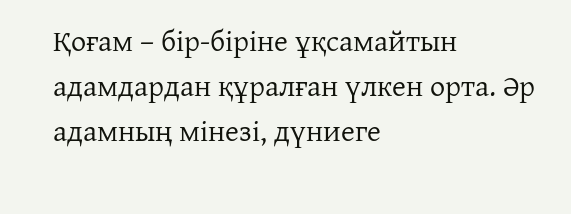Қоғам – бір-біріне ұқсамайтын адамдардан құралған үлкен орта. Әр адамның мінезі, дүниеге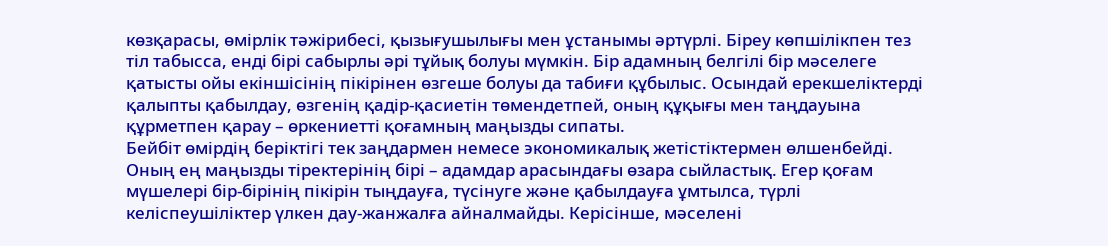көзқарасы, өмірлік тәжірибесі, қызығушылығы мен ұстанымы әртүрлі. Біреу көпшілікпен тез тіл табысса, енді бірі сабырлы әрі тұйық болуы мүмкін. Бір адамның белгілі бір мәселеге қатысты ойы екіншісінің пікірінен өзгеше болуы да табиғи құбылыс. Осындай ерекшеліктерді қалыпты қабылдау, өзгенің қадір-қасиетін төмендетпей, оның құқығы мен таңдауына құрметпен қарау – өркениетті қоғамның маңызды сипаты.
Бейбіт өмірдің беріктігі тек заңдармен немесе экономикалық жетістіктермен өлшенбейді. Оның ең маңызды тіректерінің бірі – адамдар арасындағы өзара сыйластық. Егер қоғам мүшелері бір-бірінің пікірін тыңдауға, түсінуге және қабылдауға ұмтылса, түрлі келіспеушіліктер үлкен дау-жанжалға айналмайды. Керісінше, мәселені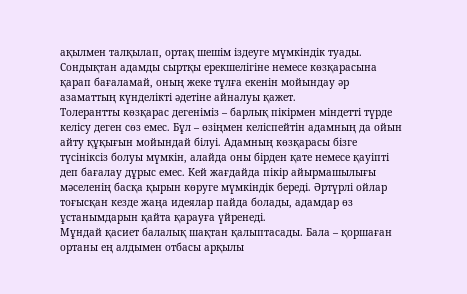ақылмен талқылап, ортақ шешім іздеуге мүмкіндік туады. Сондықтан адамды сыртқы ерекшелігіне немесе көзқарасына қарап бағаламай, оның жеке тұлға екенін мойындау әр азаматтың күнделікті әдетіне айналуы қажет.
Толерантты көзқарас дегеніміз – барлық пікірмен міндетті түрде келісу деген сөз емес. Бұл – өзіңмен келіспейтін адамның да ойын айту құқығын мойындай білуі. Адамның көзқарасы бізге түсініксіз болуы мүмкін, алайда оны бірден қате немесе қауіпті деп бағалау дұрыс емес. Кей жағдайда пікір айырмашылығы мәселенің басқа қырын көруге мүмкіндік береді. Әртүрлі ойлар тоғысқан кезде жаңа идеялар пайда болады, адамдар өз ұстанымдарын қайта қарауға үйренеді.
Мұндай қасиет балалық шақтан қалыптасады. Бала – қоршаған ортаны ең алдымен отбасы арқылы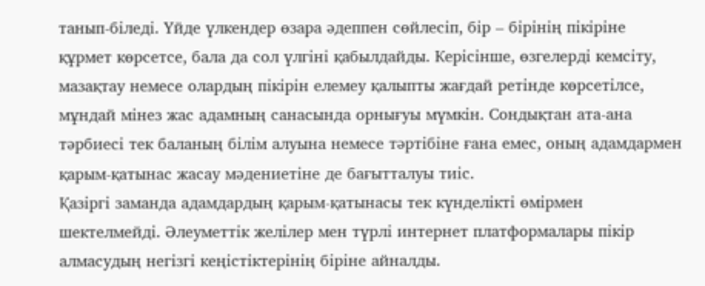танып-біледі. Үйде үлкендер өзара әдеппен сөйлесіп, бір – бірінің пікіріне құрмет көрсетсе, бала да сол үлгіні қабылдайды. Керісінше, өзгелерді кемсіту, мазақтау немесе олардың пікірін елемеу қалыпты жағдай ретінде көрсетілсе, мұндай мінез жас адамның санасында орнығуы мүмкін. Сондықтан ата-ана тәрбиесі тек баланың білім алуына немесе тәртібіне ғана емес, оның адамдармен қарым-қатынас жасау мәдениетіне де бағытталуы тиіс.
Қазіргі заманда адамдардың қарым-қатынасы тек күнделікті өмірмен шектелмейді. Әлеуметтік желілер мен түрлі интернет платформалары пікір алмасудың негізгі кеңістіктерінің біріне айналды.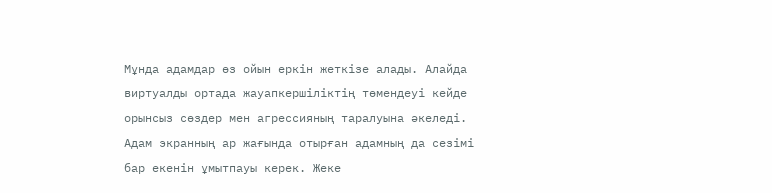Мұнда адамдар өз ойын еркін жеткізе алады. Алайда виртуалды ортада жауапкершіліктің төмендеуі кейде орынсыз сөздер мен агрессияның таралуына әкеледі. Адам экранның ар жағында отырған адамның да сезімі бар екенін ұмытпауы керек. Жеке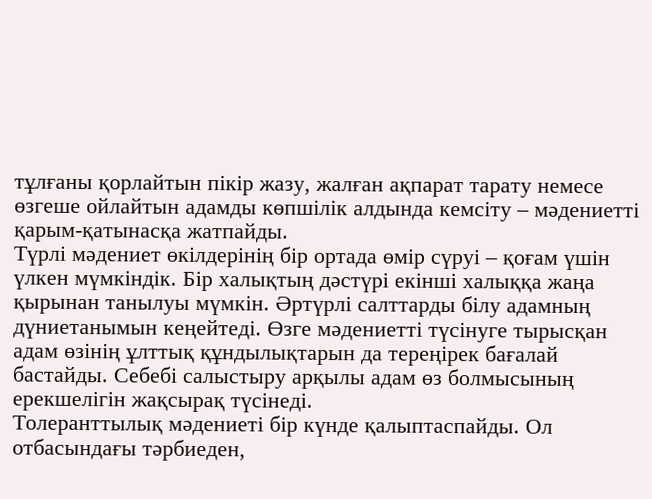тұлғаны қорлайтын пікір жазу, жалған ақпарат тарату немесе өзгеше ойлайтын адамды көпшілік алдында кемсіту – мәдениетті қарым-қатынасқа жатпайды.
Түрлі мәдениет өкілдерінің бір ортада өмір сүруі – қоғам үшін үлкен мүмкіндік. Бір халықтың дәстүрі екінші халыққа жаңа қырынан танылуы мүмкін. Әртүрлі салттарды білу адамның дүниетанымын кеңейтеді. Өзге мәдениетті түсінуге тырысқан адам өзінің ұлттық құндылықтарын да тереңірек бағалай бастайды. Себебі салыстыру арқылы адам өз болмысының ерекшелігін жақсырақ түсінеді.
Толеранттылық мәдениеті бір күнде қалыптаспайды. Ол отбасындағы тәрбиеден,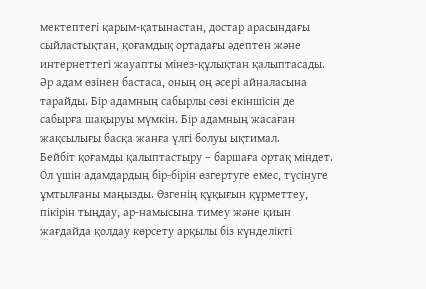мектептегі қарым-қатынастан, достар арасындағы сыйластықтан, қоғамдық ортадағы әдептен және интернеттегі жауапты мінез-құлықтан қалыптасады. Әр адам өзінен бастаса, оның оң әсері айналасына тарайды. Бір адамның сабырлы сөзі екіншісін де сабырға шақыруы мүмкін. Бір адамның жасаған жақсылығы басқа жанға үлгі болуы ықтимал.
Бейбіт қоғамды қалыптастыру – баршаға ортақ міндет. Ол үшін адамдардың бір-бірін өзгертуге емес, түсінуге ұмтылғаны маңызды. Өзгенің құқығын құрметтеу, пікірін тыңдау, ар-намысына тимеу және қиын жағдайда қолдау көрсету арқылы біз күнделікті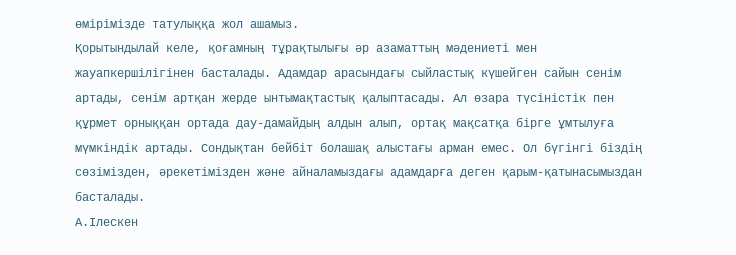өмірімізде татулыққа жол ашамыз.
Қорытындылай келе, қоғамның тұрақтылығы әр азаматтың мәдениеті мен жауапкершілігінен басталады. Адамдар арасындағы сыйластық күшейген сайын сенім артады, сенім артқан жерде ынтымақтастық қалыптасады. Ал өзара түсіністік пен құрмет орныққан ортада дау-дамайдың алдын алып, ортақ мақсатқа бірге ұмтылуға мүмкіндік артады. Сондықтан бейбіт болашақ алыстағы арман емес. Ол бүгінгі біздің сөзімізден, әрекетімізден және айналамыздағы адамдарға деген қарым-қатынасымыздан басталады.
А.Ілескен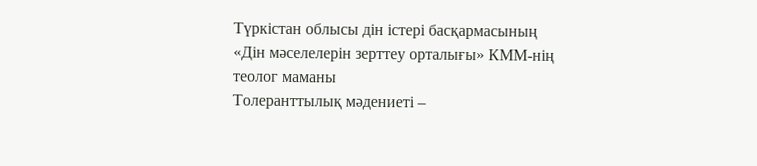Түркістан облысы дін істері басқармасының
«Дін мәселелерін зерттеу орталығы» КММ-нің
теолог маманы
Толеранттылық мәдениеті –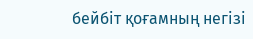бейбіт қоғамның негізі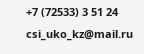+7 (72533) 3 51 24
csi_uko_kz@mail.ru